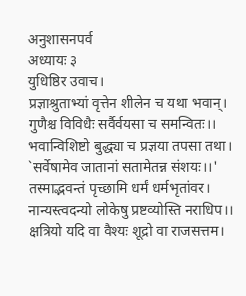अनुशासनपर्व
अध्यायः ३
युधिष्ठिर उवाच।
प्रज्ञाश्रुताभ्यां वृत्तेन शीलेन च यथा भवान्।
गुणैश्च विविधैः सर्वैर्वयसा च समन्वितः।।
भवान्विशिष्टो बुद्ध्या च प्रज्ञया तपसा तथा।
`सर्वेषामेव जातानां सतामेतन्न संशयः।।'
तस्माद्भवन्तं पृच्छामि धर्मं धर्मभृतांवर।
नान्यस्त्वदन्यो लोकेषु प्रष्टव्योस्ति नराधिप।।
क्षत्रियो यदि वा वैश्यः शूद्रो वा राजसत्तम।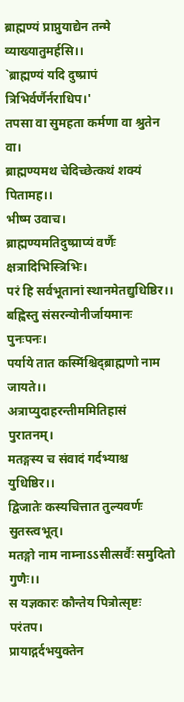ब्राह्मण्यं प्राप्नुयाद्येन तन्मे व्याख्यातुमर्हसि।।
`ब्राह्मण्यं यदि दुष्प्रापं त्रिभिर्वर्णैर्नराधिप।'
तपसा वा सुमहता कर्मणा वा श्रुतेन वा।
ब्राह्मण्यमथ चेदिच्छेत्कथं शक्यं पितामह।।
भीष्म उवाच।
ब्राह्मण्यमतिदुष्प्राप्यं वर्णैः क्षत्रादिभिस्त्रिभिः।
परं हि सर्वभूतानां स्थानमेतद्युधिष्ठिर।।
बह्विस्तु संसरन्योनीर्जायमानः पुनःपनः।
पर्याये तात कस्मिंश्चिद्ब्राह्मणो नाम जायते।।
अत्राप्युदाहरन्तीममितिहासं पुरातनम्।
मतङ्गस्य च संवादं गर्दभ्याश्च युधिष्ठिर।।
द्विजातेः कस्यचित्तात तुल्यवर्णः सुतस्त्वभूत्।
मतङ्गो नाम नाम्नाऽऽसीत्सर्वैः समुदितो गुणैः।।
स यज्ञकारः कौन्तेय पित्रोत्सृष्टः परंतप।
प्रायाद्गर्दभयुक्तेन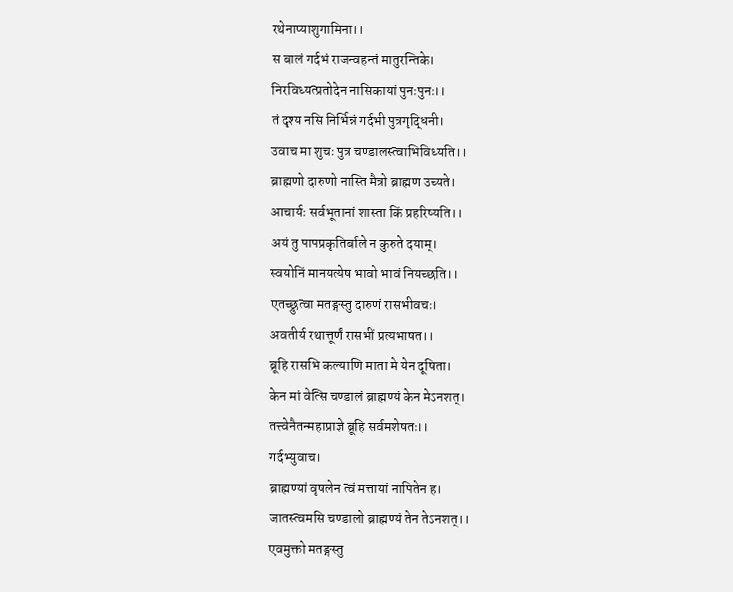रथेनाप्याशुगामिना।।
स बालं गर्दभं राजन्वहन्तं मातुरन्तिके।
निरविध्यत्प्रतोदेन नासिकायां पुनःपुनः।।
तं दृश्य नसि निर्भिन्नं गर्दभी पुत्रगृद्धिनी।
उवाच मा शुचः पुत्र चण्डालस्त्वाभिविध्यति।।
ब्राह्मणो दारुणो नास्ति मैत्रो ब्राह्मण उच्यते।
आचार्यः सर्वभूतानां शास्ता किं प्रहरिष्यति।।
अयं तु पापप्रकृतिर्बाले न कुरुते दयाम्।
स्वयोनिं मानयत्येष भावो भावं नियच्छति।।
एतच्छ्रुत्वा मतङ्गस्तु दारुणं रासभीवचः।
अवतीर्य रथात्तूर्णं रासभीं प्रत्यभाषत।।
ब्रूहि रासभि कल्याणि माता मे येन दूषिता।
केन मां वेत्सि चण्डालं ब्राह्मण्यं केन मेऽनशत्।
तत्त्वेनैतन्महाप्राज्ञे ब्रूहि सर्वमशेषतः।।
गर्दभ्युवाच।
ब्राह्मण्यां वृषलेन त्वं मत्तायां नापितेन ह।
जातस्त्वमसि चण्डालो ब्राह्मण्यं तेन तेऽनशत्।।
एवमुक्तो मतङ्गस्तु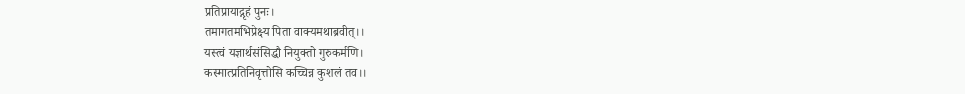प्रतिप्रायाद्गृहं पुनः।
तमागतमभिप्रेक्ष्य पिता वाक्यमथाब्रवीत्।।
यस्त्वं यज्ञार्थसंसिद्धौ नियुक्तो गुरुकर्मणि।
कस्मात्प्रतिनिवृत्तोसि कच्चिन्न कुशलं तव।।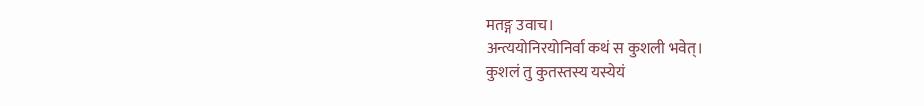मतङ्ग उवाच।
अन्त्ययोनिरयोनिर्वा कथं स कुशली भवेत्।
कुशलं तु कुतस्तस्य यस्येयं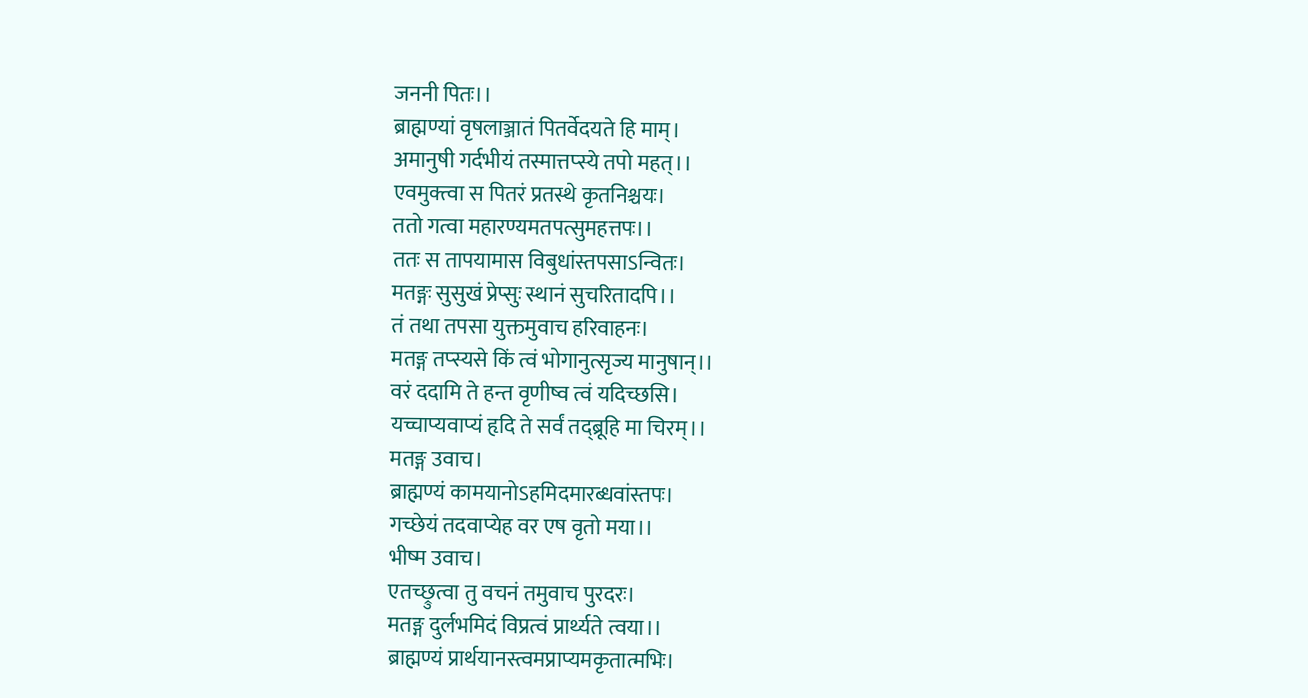जननी पितः।।
ब्राह्मण्यां वृषलाञ्जातं पितर्वेदयते हि माम्।
अमानुषी गर्दभीयं तस्मात्तप्स्ये तपो महत्।।
एवमुक्त्वा स पितरं प्रतस्थे कृतनिश्चयः।
ततो गत्वा महारण्यमतपत्सुमहत्तपः।।
ततः स तापयामास विबुधांस्तपसाऽन्वितः।
मतङ्गः सुसुखं प्रेप्सुः स्थानं सुचरितादपि।।
तं तथा तपसा युक्तमुवाच हरिवाहनः।
मतङ्ग तप्स्यसे किं त्वं भोगानुत्सृज्य मानुषान्।।
वरं ददामि ते हन्त वृणीष्व त्वं यदिच्छसि।
यच्चाप्यवाप्यं हृदि ते सर्वं तद्ब्रूहि मा चिरम्।।
मतङ्ग उवाच।
ब्राह्मण्यं कामयानोऽहमिदमारब्धवांस्तपः।
गच्छेयं तदवाप्येह वर एष वृतो मया।।
भीष्म उवाच।
एतच्छ्रुत्वा तु वचनं तमुवाच पुरदरः।
मतङ्ग दुर्लभमिदं विप्रत्वं प्रार्थ्यते त्वया।।
ब्राह्मण्यं प्रार्थयानस्त्वमप्राप्यमकृतात्मभिः।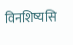विनशिष्यसि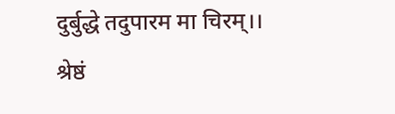दुर्बुद्धे तदुपारम मा चिरम्।।
श्रेष्ठं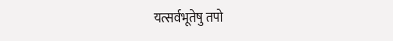यत्सर्वभूतेषु तपो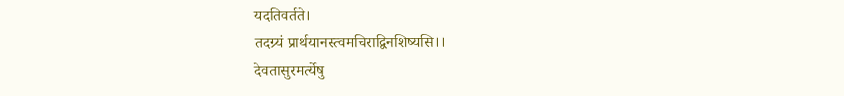यदतिवर्तते।
तदग्र्यं प्रार्थयानस्त्वमचिराद्विनशिष्यसि।।
देवतासुरमर्त्येषु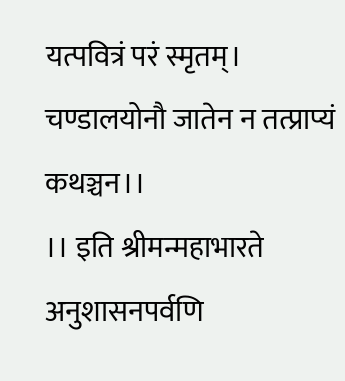यत्पवित्रं परं स्मृतम्।
चण्डालयोनौ जातेन न तत्प्राप्यं कथञ्चन।।
।। इति श्रीमन्महाभारते अनुशासनपर्वणि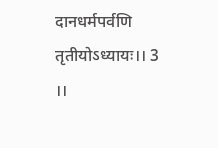दानधर्मपर्वणि तृतीयोऽध्यायः।। 3 ।।